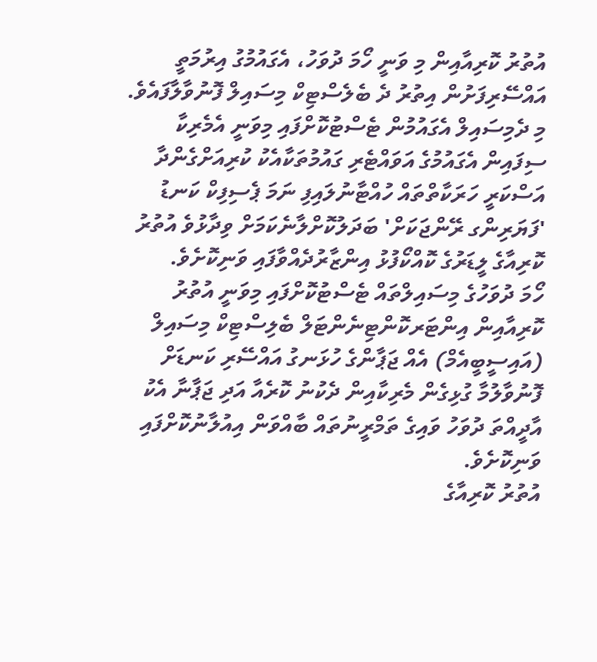އުތުރު ކޮރިއާއިން މި ވަނީ ހޯމަ ދުވަހު، އެގައުމުގު އިރުމަތީ އައްސޭރިފަށުން އިތުރު ދެ ބެލެސްޓިކް މިސައިލް ފޮނުވާލާފައެވެ. މި ދެމިސައިލް އެގައުމުން ޓެސްޓުކޮށްފައި މިވަނީ އެމެރިކާ ސިފައިން އެގައުމުގެ އަވައްޓެރި ގައުމުތަކާއެކު ކުރިއަށްގެންދާ އަސްކަރީ ހަރަކާތްތައް ހުއްޓާނުލައިފި ނަމަ ޕެސިފިކް ކަނޑު 'ފަޔަރިންގ ރޭންޖަކަށް' ބަދަލުކޮށްލާނެކަމަށް ވިދާޅުވެ އުތުރު ކޮރިއާގެ ލީޑަރުގެ ކޮއްކޯފުޅު އިންޒާރުދެއްވާފައި ވަނިކޮށެވެ.
ހޯމަ ދުވަހުގެ މިސައިލްތައް ޓެސްޓުކޮށްފައި މިވަނީ އުތުރު ކޮރިއާއިން އިންޓަރކޮންޓިނެންޓަލް ބެލިސްޓިކް މިސައިލް (އައިސީބީއެމް) އެއް ޖަޕާންގެ ހުޅަނގު އައްސޭރި ކަނޑަށް ފޮނުވާލުމާ ގުޅިގެން މެރިކާއިން ދެކުނު ކޮރެއާ އަދި ޖަޕާނާ އެކު އާދީއްތަ ދުވަހު ވައިގެ ތަމްރީނުތައް ބާއްވަން އިއުލާނުކޮށްފައި ވަނިކޮށެވެ.
އުތުރު ކޮރިއާގެ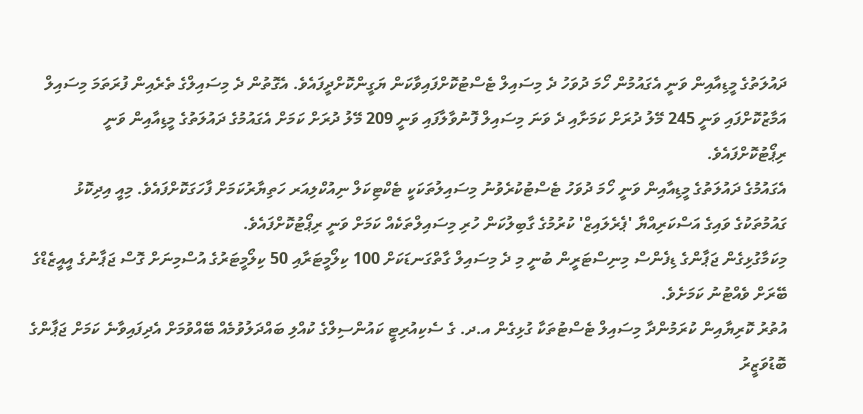ދައުލަތުގެ މީޑިއާއިން ވަނީ އެގައުމުން ހޯމަ ދުވަހު ދެ މިސައިލް ޓެސްޓުކޮށްފައިވާކަން ޔަގީންކޮށްދީފައެވެ. އެގޮތުން ދެ މިސައިލްގެ ތެރެއިން ފުރަތަމަ މިސައިލް އަމާޒުކޮށްފައި ވަނީ 245 މޭލު ދުރަށް ކަމަށާއި ދެ ވަނަ މިސައިލް ފޮނުވާލާފައި ވަނީ 209 މޭލު ދުރަށް ކަމަށް އެގައުމުގެ ދައުލަތުގެ މީޑިއާއިން ވަނީ ރިޕޯޓުކޮށްފައެވެ.
އެގައުމުގެ ދައުލަތުގެ މީޑިއާއިން ވަނީ ހޯމަ ދުވަހު ޓެސްޓުކުރެވުނު މިސައިލުތަކަކީ ޓެކްޓިކަލް ނިއުކްލިއަރ ހަތިޔާރުކަމަށް ފާހަގަކޮށްފައެވެ. މިއީ އިދިކޮޅު ގައުމުތަކުގެ ވައިގެ އަސްކަރިއްޔާ 'ޕެރެލައިޒް' ކުރުމުގެ ގާބިލުކަން ހުރި މިސައިލްތަކެއް ކަމަށް ވަނީ ރިޕޯޓުކޮށްފައެވެ.
މިކަމާގުޅިގެން ޖަޕާންގެ ޑިފެންސް މިނިސްޓަރީން ބުނީ މި ދެ މިސައިލް ގާތްގަނޑަކަށް 100 ކިލޯމީޓަރާއި 50 ކިލޯމީޓަރުގެ އުސްމިނަށް ގޮސް ޖަޕާނުގެ އީއީޒެޑްގެ ބޭރަށް ވެއްޓުނު ކަމަށެވެ.
އުތުރު ކޮރިޔާއިން ކުރަމުންދާ މިސައިލް ޓެސްޓުތަކާ ގުޅިގެން އ.ދ. ގެ ސެކިއުރިޓީ ކައުންސިލްގެ ކުއްލި ބައްދަލުވުމެއް ބޭއްވުމަށް އެދިފައިވާނެ ކަމަށް ޖަޕާންގެ ބޮޑުވަޒީރު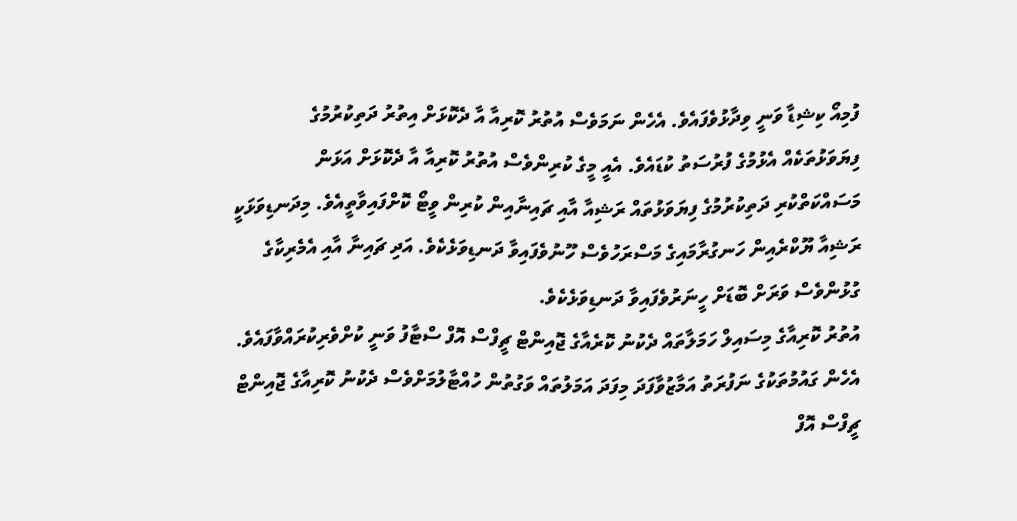ފުމިއޯ ކިޝިޑާ ވަނީ ވިދާޅުވެފައެވެ. އެހެން ނަމަވެސް އުތުރު ކޮރިއާ އާ ދެކޮޅަށް އިތުރު ދަތިކުރުމުގެ ފިޔަވަޅުތަކެއް އެޅުމުގެ ފުރުސަތު ކުޑައެވެ. އެއީ މީގެ ކުރިންވެސް އުތުރު ކޮރިއާ އާ ދެކޮޅަށް އަޅަން މަސައްކަތްކުރި ދަތިކުރުމުގެ ފިޔަވަޅުތައް ރަޝިއާ އާއި ޗައިނާއިން ކުރިން ވީޓޯ ކޮށްފައިވާތީއެވެ. މިދަނޑިވަޅަކީ ރަޝިއާ ޔޫކްރެއިން ހަނގުރާމައިގެ މަސްރަހުވެސް ހޫނުވެފައިވާ ދަނޑިވަޅެކެވެ. އަދި ޗައިނާ އާއި އެމެރިކާގެ ގުޅުންވެސް ވަރަށް ބޮޑަށް ހީނަރުވެފައިވާ ދަނޑިވަޅެކެވެ.
އުތުރު ކޮރިއާގެ މިސައިލް ހަމަލާތައް ދެކުނު ކޮރެއާގެ ޖޮއިންޓް ޗީފްސް އޮފް ސްޓާފު ވަނީ ކުށްވެރިކުރައްވާފައެވެ. އެހެން ގައުމުތަކުގެ ނަފުރަތު އަމާޒުވާފަދަ މިފަދަ އަމަލުތައް ވަގުތުން ހުއްޓާލުމަށްވެސް ދެކުނު ކޮރިއާގެ ޖޮއިންޓް ޗީފްސް އޮފް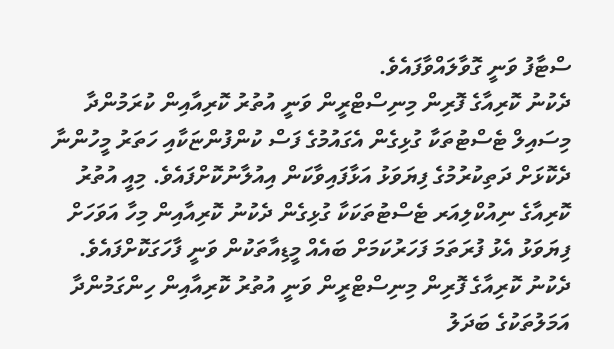ސްޓާފު ވަނީ ގޮވާލައްވާފައެވެ.
ދެކުނު ކޮރިއާގެ ފޮރިން މިނިސްޓްރީން ވަނީ އުތުރު ކޮރިއާއިން ކުރަމުންދާ މިސައިލް ޓެސްޓުތަކާ ގުޅިގެން އެގައުމުގެ ފަސް ކުންފުންޏަކާއި ހަތަރު މީހުންނާ ދެކޮޅަށް ދަތިކުރުމުގެ ފިޔަވަޅު އަޅާފައިވާކަން އިއުލާނުކޮށްފައެވެ. މިއީ އުތުރު ކޮރިއާގެ ނިއުކްލިއަރ ޓެސްޓުތަކަކާ ގުޅިގެން ދެކުނު ކޮރިއާއިން މިހާ އަވަހަށް ފިޔަވަޅު އެޅު ފުރަތަމަ ފަހަރުކަމަށް ބައެއް މީޑިއާތަކުން ވަނީ ފާހަގަކޮށްފައެވެ.
ދެކުނު ކޮރިއާގެ ފޮރިން މިނިސްޓްރީން ވަނީ އުތުރު ކޮރިއާއިން ހިންގަމުންދާ އަމަލުތަކުގެ ބަދަލު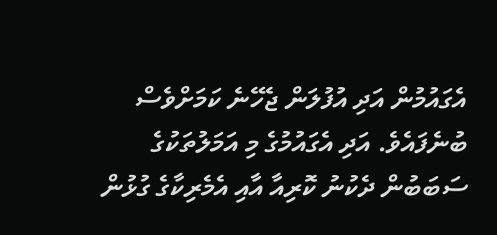އެގައުމުން އަދި އުފުލަން ޖެހޭނެ ކަމަށްވެސް ބުނެފައެވެ. އަދި އެގައުމުގެ މި އަމަލުތަކުގެ ސަބަބުން ދެކުނު ކޮރިއާ އާއި އެމެރިކާގެ ގުޅުން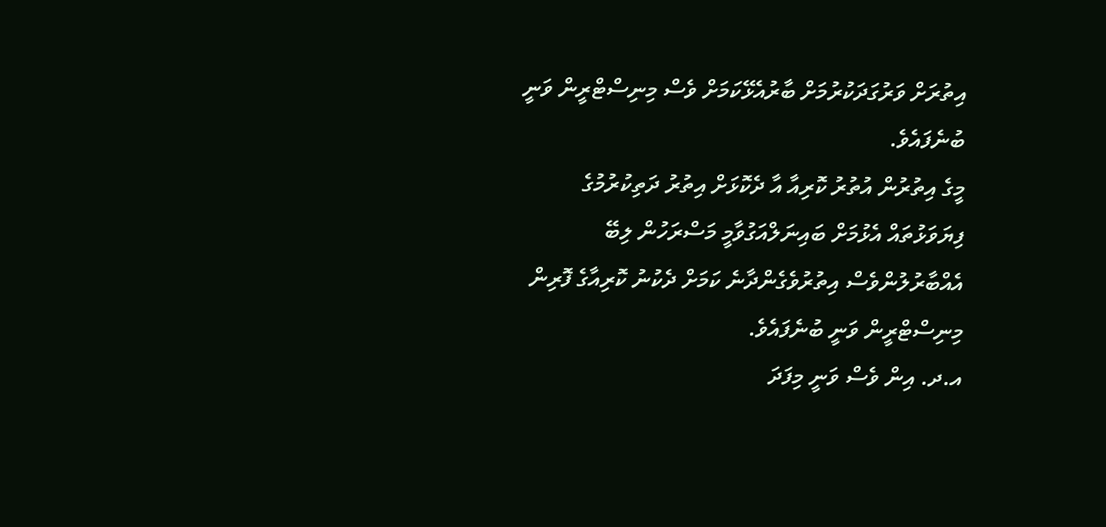އިތުރަށް ވަރުގަދަކުރުމަށް ބާރުއެޅޭކަމަށް ވެސް މިނިސްޓްރީން ވަނީ ބުނެފައެވެ.
މީގެ އިތުރުން އުތުރު ކޮރިއާ އާ ދެކޮޅަށް އިތުރު ދަތިކުރުމުގެ ފިޔަވަޅުތައް އެޅުމަށް ބައިނަލްއަގުވާމީ މަސްރަހުން ލިބޭ އެއްބާރުލުންވެސް އިތުރުވެގެންދާނެ ކަމަށް ދެކުނު ކޮރިއާގެ ފޮރިން މިނިސްޓްރީން ވަނީ ބުނެފައެވެ.
އ.ދ. އިން ވެސް ވަނީ މިފަދަ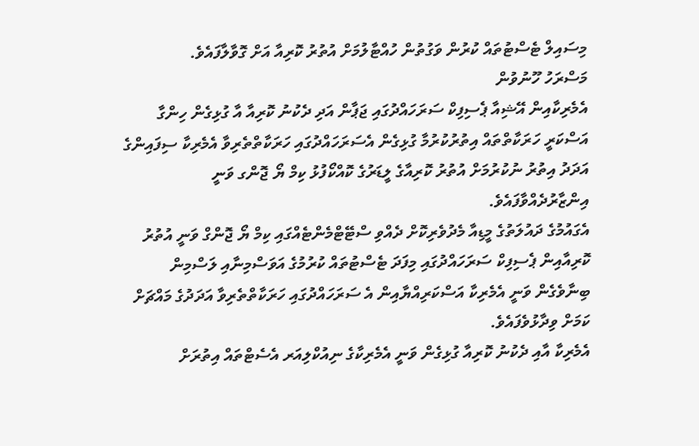މިސައިލް ޓެސްޓުތައް ކުރުން ވަގުތުން ހުއްޓާލުމަށް އުތުރު ކޮރިއާ އަށް ގޮވާލާފައެވެ.
މަސްރަހު ހޫނުވުން
އެމެރިކާއިން އޭޝިއާ ޕެސިފިކް ސަރަހައްދުގައި ޖަޕާން އަދި ދެކުނު ކޮރިއާ އާ ގުޅިގެން ހިންގާ އަސްކަރީ ހަރަކާތްތައް އިތުރުކުރުމާ ގުޅިގެން އެސަރަހައްދުގައި ހަރަކާތްތެރިވާ އެމެރިކާ ސިފައިންގެ އަދަދު އިތުރު ނުކުރުމަށް އުތުރު ކޮރިއާގެ ލީޑަރުގެ ކޮއްކޯފުޅު ކިމް ޔޯ ޖޮންގ ވަނީ އިންޒާރުދެއްވާފައެވެ.
އެގައުމުގެ ދައުލަތުގެ މީޑިއާ މެދުވެރިކޮށް ދެއްވި ސްޓޭޓްމެންޓެއްގައި ކިމް ޔޯ ޖޮންގް ވަނީ އުތުރު ކޮރިއާއިން ޕެސިފިކް ސަރަހައްދުގައި މިފަދަ ޓެސްޓުތައް ކުރުމުގެ އަވަސްމިނާއި ލަސްމިން ބިނާވެގެން ވަނީ އެމެރިކާ އަސްކަރިއްޔާއިން އެ ސަރަހައްދުގައި ހަރަކާތްތެރިވާ އަދަދުގެ މައްޗަށް ކަމަށް ވިދާޅުވެފައެވެ.
އެމެރިކާ އާއި ދެކުނު ކޮރިއާ ގުޅިގެން ވަނީ އެމެރިކާގެ ނިއުކްލިއަރ އެސެޓްތައް އިތުރަށް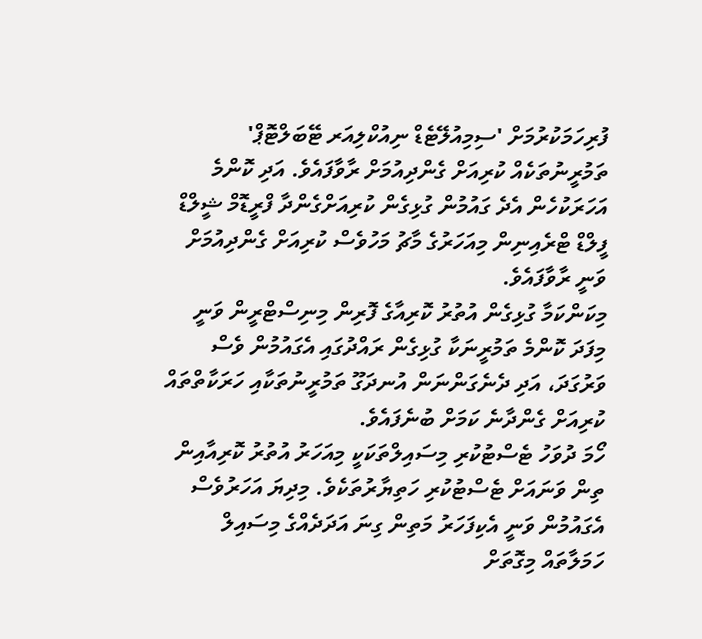ފުރިހަމަކުރުމަށް 'ސިމިއުލޭޓެޑް ނިއުކްލިއަރ ޓޭބަލްޓޮޕް' ތަމުރީނުތަކެއް ކުރިއަށް ގެންދިއުމަށް ރާވާފައެވެ. އަދި ކޮންމެ އަހަރަކުހެން އެދެ ގައުމުން ގުޅިގެން ކުރިއަށްގެންދާ ފްރީޑޮމް ޝީލްޑް ފީލްޑް ޓްރެއިނިން މިއަހަރުގެ މާޗު މަހުވެސް ކުރިއަށް ގެންދިއުމަށް ވަނީ ރާވާފައެވެ.
މިކަންކަމާ ގުޅިގެން އުތުރު ކޮރިއާގެ ފޮރިން މިނިސްޓްރީން ވަނީ މިފަދަ ކޮންމެ ތަމުރީނަކާ ގުޅިގެން ރައްދުގައި އެގައުމުން ވެސް ވަރުގަދަ، އަދި ދެނެގަންނަން އުނދަގޫ ތަމުރީނުތަކާއި ހަރަކާތްތައް ކުރިއަށް ގެންދާނެ ކަމަށް ބުނެފައެވެ.
ހޯމަ ދުވަހު ޓެސްޓުކުރި މިސައިލްތަކަކީ މިއަހަރު އުތުރު ކޮރިއާއިން ތިން ވަނައަށް ޓެސްޓުކުރި ހަތިޔާރުތަކެވެ. މިދިޔަ އަހަރުވެސް އެގައުމުން ވަނީ އެކިފަހަރު މަތިން ގިނަ އަދަދެއްގެ މިސައިލް ހަމަލާތައް މިގޮތަށް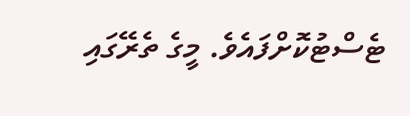ޓެސްޓުކޮށްފައެވެ. މީގެ ތެރޭގައި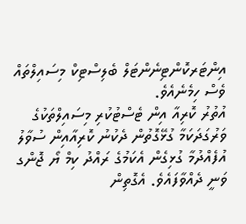އިންޓަރކޮންޓިނެންޓަލް ބެލިސްޓިކް މިސައިލްތައް ވެސް ހިމެނެއެވެ.
އުތުރު ކޮރިއާ އިން ޓެސްޓުކުރި މިސައިލްތަކުގެ ވަރުގަދަކަމާ ގުޅޭގޮތުން ދެކުނު ކޮރިއާއިން ސުވާލު އުފެއްދުމާ ގުޅިގެން އެކަމުގެ ރައްދު ކިމް ޔޯ ޖޮންގ ވަނީ ދެއްވާފައެވެ. އެގޮތިން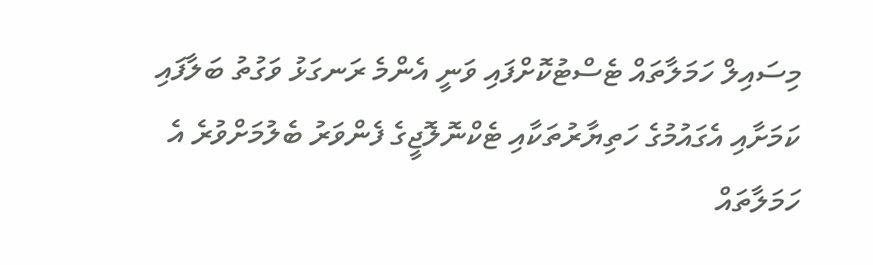މިސައިލް ހަމަލާތައް ޓެސްޓުކޮށްފައި ވަނީ އެންމެ ރަނގަޅު ވަގުތު ބަލާފައި ކަމަށާއި އެގައުމުގެ ހަތިޔާރުތަކާއި ޓެކްނޮލޮޖީގެ ފެންވަރު ބެލުމަށްވުރެ އެ ހަމަލާތައް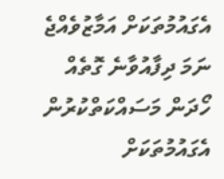އެގައުމުތަކަށް އަމާޒުވެއްޖެ ނަމަ ދިފާއުވާނެ ގޮތެއް ހޯދަން މަސައްކަތްކުރުން އެގައުމުތަކަށް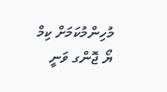މުހިންމުކަމަށް ކިމް ޔޯ ޖޮންގ ވަނީ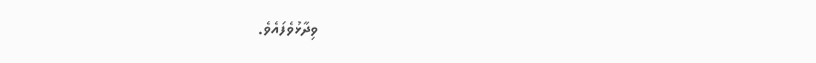ވިދާޅުވެފައެވެ.